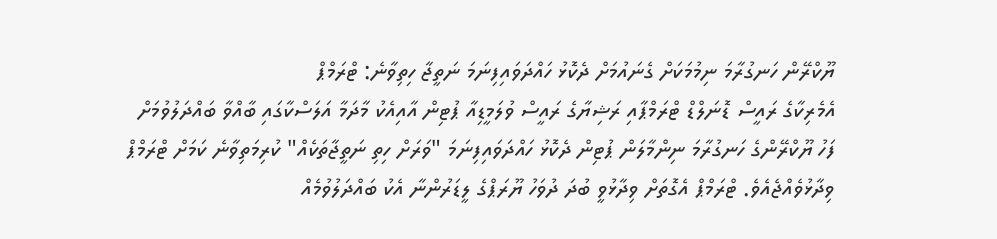ޔޫކްރޭން ހަނގުރާމަ ނިމުމަކަށް ގެނައުމަށް ދެކޮޅު ހައްދަވައިފިނަމަ ނަތީޖާ ހިތިވާނެ: ޓްރަމްޕް
އެމެރިކާގެ ރައީސް ޑޮނަލްޑް ޓްރަމްޕާއި ރަޝިޔާގެ ރައީސް ވުލަމީޑިއާ ޕުޓިން އާއިއެކު މާދަމާ އަލަސްކާގައި ބާއްވާ ބައްދަލުވުމަށް ފަހު ޔޫކްރޭންގެ ހަނގުރާމަ ނިންމާލަން ޕުޓިން ދެކޮޅު ހައްދަވައިފިނަމަ "ވަރަށް ހިތި ނަތީޖާތަކެއް" ކުރިމަތިވާނެ ކަމަށް ޓްރަމްޕް ވިދާޅުވެއްޖެއެވެ. ޓްރަމްޕް އެގޮތަށް ވިދާޅުވީ ބުދަ ދުވަހު ޔޫރަޕްގެ ލީޑަރުންނާ އެކު ބައްދަލުވުމެއް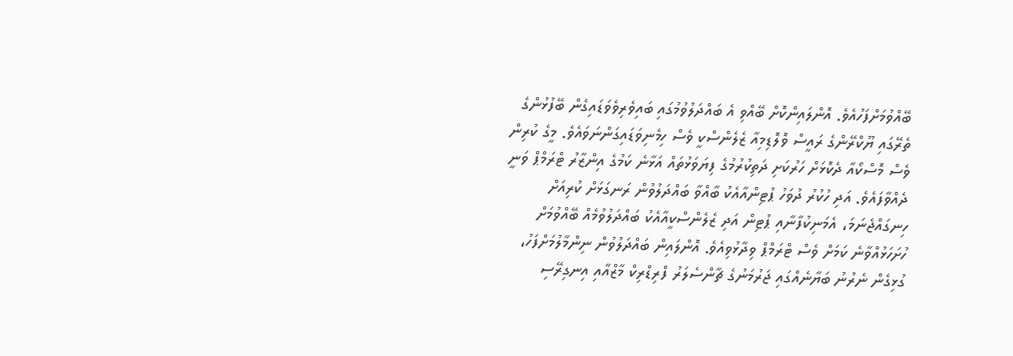ބޭއްވުމަށްފަހުއެވެ. އޮންލައިންކޮށް ބޭއްވި އެ ބައްދަލުވުމުގައި ބައިވެރިވެވަޑައިގެން ބޭފުޅުންގެ ތެރޭގައި ޔޫކްރޭންގެ ރައީސް ވޮލޮޑިމިއާ ޒެލެންސްކީ ވެސް ހިމެނިވަޑައިގަންނަވައެވެ. މީގެ ކުރިން ވެސް މޮސްކޯއާ ދެކޮޅަށް ހަރުކަށި ދަތިކުރުމުގެ ފިޔަވަޅުތައް އަޅާނެ ކަމުގެ އިންޒާރު ޓްރަމްޕް ވަނީ ދެއްވާފައެވެ. އަދި ހުކުރު ދުވަހު ޕުޓިންއާއެކު ބާއްވާ ބައްދަލުވުން ރަނގަޅަށް ކުރިއަށް ހިނގައްޖެނަމަ، އެމަނިކުފާނާއި ޕުޓިން އަދި ޒެލެންސްކީއާއެކު ބައްދަލުވުމެއް ބޭއްވުމަށް ހުށަހަޅުއްވާނެ ކަމަށް ވެސް ޓްރަމްޕް ވިދާޅުވިއެވެ. އޮންލައިން ބައްދަލުވުން ނިންމާލުމަށްފަހު، ގުޅިގެން ނެރުނު ބަޔާނެއްގައި ޖަރުމަނުގެ ޗާންސެލަރު ފްރިޑްރިކް މާޒްއާއި އިނގިރޭސި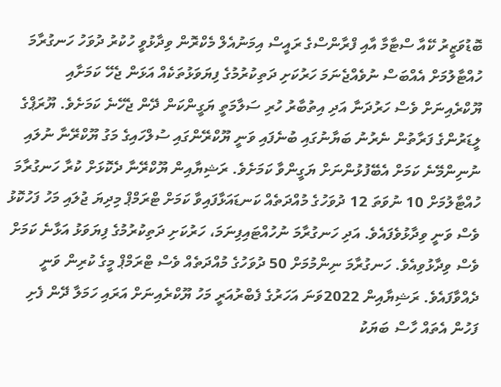ބޮޑުވަޒީރު ކޭއާ ސްޓާމާ އާއި ފްރާންސްގެ ރައީސް އިމަނުއެލް މެކްރޮން ވިދާޅުވީ ހުކުރު ދުވަހު ހަނގުރާމަ ހުއްޓާލުމަށް އެއްބަސް ނުވެއްޖެނަމަ ހަރުކަށި ދަތިކުރުމުގެ ފިޔަވަޅުތަކެއް އަޅަން ޖެހޭ ކަމަށާއި ޔޫކްރެއިނަށް ވެސް ހަރުދަނާ އަދި އިތުބާރު ހުރި ސަލާމަތީ ޔަގީންކަން ދޭން ޖެހޭނެ ކަމަށެވެ. ޔޫރަޕްގެ ލީޑަރުންގެ ފަރާތުން ނެރުނު ބަޔާނުގައި ބުނެފައި ވަނީ ޔޫކްރޭންގައި ސުލްހައިގެ މަގު ޔޫކްރޭނާ ނުލައި ނުނިންމޭނެ ކަމަށް އެބޭފުޅުންނަށް ޔަގީންވާ ކަމަށެވެ. ރަޝިޔާއިން ޔޫކްރޭނާ ދެކޮޅަށް ކުރާ ހަނގުރާމަ ހުއްޓާލުމަށް 10 ނުވަތަ 12 ދުވަހުގެ މުއްދަތެއް ކަނޑައަޅާފައިވާ ކަމަށް ޓްރަމްޕް މިދިޔަ ޖުލައި މަހު ފަހުކޮޅު ވެސް ވަނީ ވިދާޅުވެފައެވެ. އަދި ހަނގުރާމަ ނުހުއްޓައިފިނަމަ، ހަރުކަށި ދަތިކުރުމުގެ ފިޔަވަޅު އަޅާނެ ކަމަށް ވެސް ވިދާޅުވިއެވެ. ހަނގުރާމަ ނިންމުމަށް 50 ދުވަހުގެ މުއްދަތެއް ވެސް ޓްރަމްޕް މީގެ ކުރިން ވަނީ ދެއްވާފައެވެ. ރަޝިޔާއިން 2022ވަނަ އަހަރުގެ ފެބްރުއަރީ މަހު ޔޫކްރެއިނަށް އަރައި ހަމަލާ ދޭން ފެށި ފަހުން އެތައް ހާސް ބަޔަކު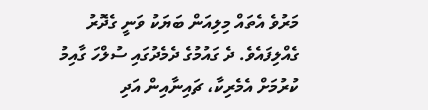މަރުވެ އެތައް މިލިއަން ބަޔަކު ވަނީ ގެދޮރު ގެއްލިފައެވެ. ދެ ގައުމުގެ ދެމެދުގައި ސުލްހަ ގާއިމު ކުރުމަށް އެމެރިކާ، ޗައިނާއިން އަދި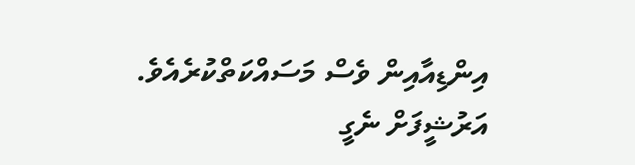އިންޑިއާއިން ވެސް މަސައްކަތްކުރެއެވެ.
އަރުޝީފަށް ނެގީ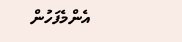އެންމެފަހުން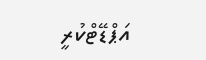އަޕްޑޭޓްކުރީ